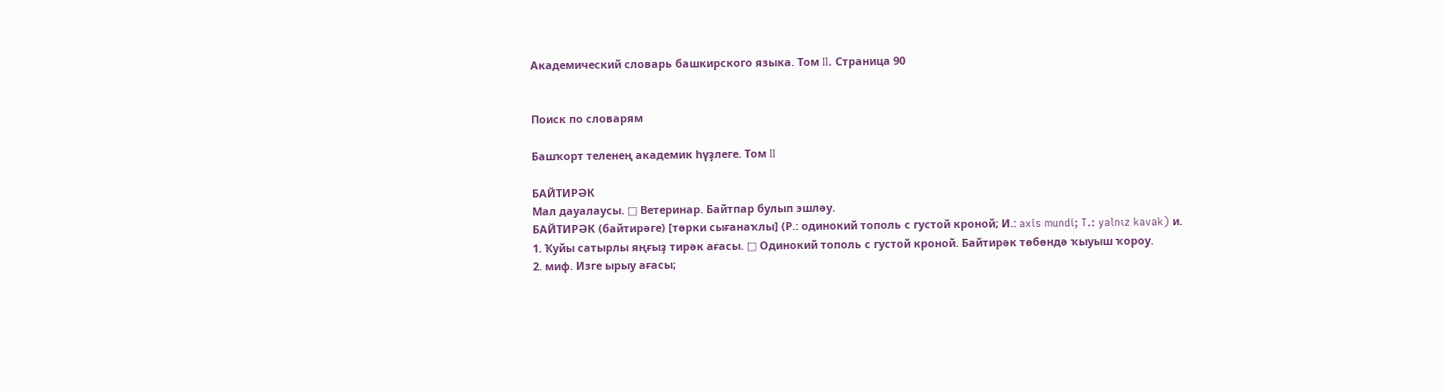Академический словарь башкирского языка. Том II. Страница 90


Поиск по словарям

Башҡорт теленең академик һүҙлеге. Том II

БАЙТИРӘК
Мал дауалаусы. □ Ветеринар. Байтпар булып эшләу.
БАЙТИРӘК (байтирәге) [төрки сығанаҡлы] (Р.: одинокий тополь с густой кроной; И.: axis mundi; T.: yalnız kavak) и.
1. Ҡуйы сатырлы яңғыҙ тирәк ағасы. □ Одинокий тополь с густой кроной. Байтирәк төбөндә ҡыуыш ҡороу.
2. миф. Изге ырыу ағасы;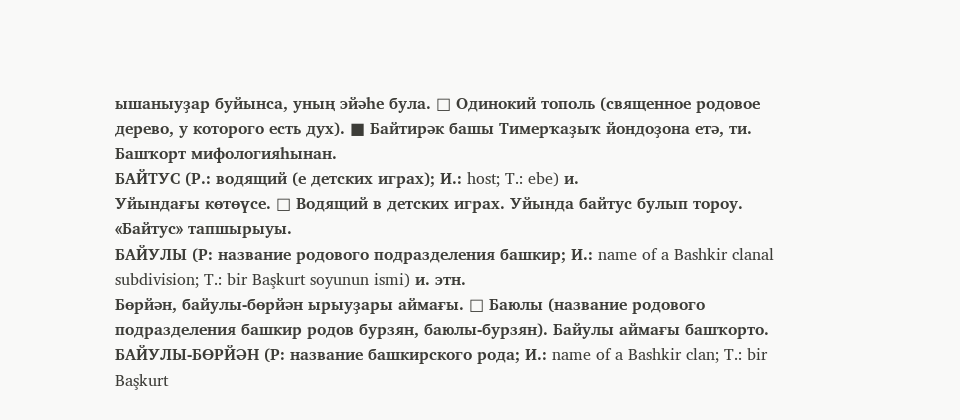ышаныуҙар буйынса, уның эйәһе була. □ Одинокий тополь (священное родовое дерево, у которого есть дух). ■ Байтирәк башы Тимерҡаҙыҡ йондоҙона етә, ти. Башҡорт мифологияһынан.
БАЙТУС (Р.: водящий (е детских играх); И.: host; T.: ebe) и.
Уйындағы көтөүсе. □ Водящий в детских играх. Уйында байтус булып тороу. «Байтус» тапшырыуы.
БАЙУЛЫ (Р: название родового подразделения башкир; И.: name of a Bashkir clanal subdivision; T.: bir Başkurt soyunun ismi) и. этн.
Бөрйән, байулы-бөрйән ырыуҙары аймағы. □ Баюлы (название родового подразделения башкир родов бурзян, баюлы-бурзян). Байулы аймағы башҡорто.
БАЙУЛЫ-БӨРЙӘН (Р: название башкирского рода; И.: name of a Bashkir clan; T.: bir Başkurt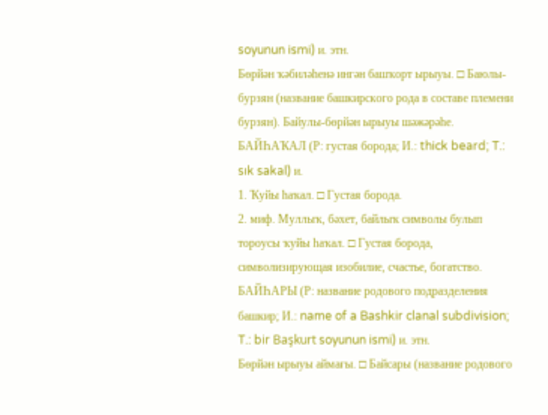soyunun ismi) и. этн.
Бөрйән ҡәбиләһенә ингән башҡорт ырыуы. □ Баюлы-бурзян (название башкирского рода в составе племени бурзян). Байулы-бөрйән ырыуы шәжәрәһе.
БАЙҺАҠАЛ (Р: густая борода; И.: thick beard; T.: sık sakal) и.
1. Ҡуйы һаҡал. □ Густая борода.
2. миф. Муллыҡ, бәхет, байлыҡ символы булып тороусы ҡуйы һаҡал. □ Густая борода, символизирующая изобилие, счастье, богатство.
БАЙҺАРЫ (Р: название родового подразделения башкир; И.: name of a Bashkir clanal subdivision; T.: bir Başkurt soyunun ismi) и. этн.
Бөрйән ырыуы аймағы. □ Байсары (название родового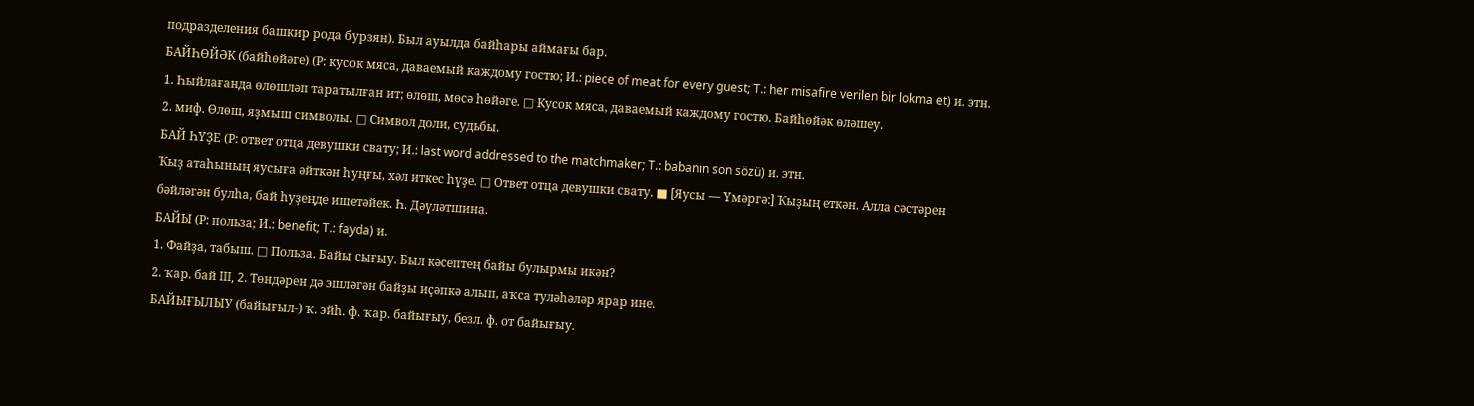подразделения башкир рода бурзян). Был ауылда байһары аймағы бар.
БАЙҺӨЙӘК (байһөйәге) (Р: кусок мяса, даваемый каждому гостю; И.: piece of meat for every guest; T.: her misafire verilen bir lokma et) и. этн.
1. Һыйлағанда өлөшләп таратылған ит; өлөш, мөсә һөйәге. □ Кусок мяса, даваемый каждому гостю. Байһөйәк өләшеу.
2. миф. Өлөш, яҙмыш символы. □ Символ доли, судьбы.
БАЙ ҺҮҘЕ (Р: ответ отца девушки свату; И.: last word addressed to the matchmaker; T.: babanın son sözü) и. этн.
Ҡыҙ атаһының яусыға әйткән һуңғы, хәл иткес һүҙе. □ Ответ отца девушки свату. ■ [Яусы — Үмәргә:] Ҡыҙың еткән. Алла сәстәрен бәйләгән булһа, бай һуҙеңде ишетәйек. Һ. Дәүләтшина.
БАЙЫ (Р: польза; И.: benefit; T.: fayda) и.
1. Файҙа, табыш. □ Польза. Байы сығыу. Был кәсептең байы булырмы икән?
2. ҡар. бай III, 2. Төндәрен дә эшләгән байҙы иҫәпкә алып, аҡса туләһәләр ярар ине.
БАЙЫҒЫЛЫУ (байығыл-) ҡ. эйһ. ф. ҡар. байығыу, безл. ф. от байығыу.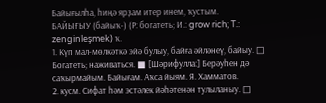Байығылһа, һиңә ярҙам итер инем, ҡустым.
БАЙЫҒЫУ (байыҡ-) (Р: богатеть; И.: grow rich; T.: zenginleşmek) ҡ.
1. Күп мал-мөлкәткә эйә булыу, байға әйләнеү, байыу. □ Богатеть; наживаться. ■ [Шәрифулла:] Берәуһен дә саҡырмайым. Байығам. Аҡса йыям. Я. Хамматов.
2. кусм. Сифат һәм эстәлек йәһәтенән тулыланыу. □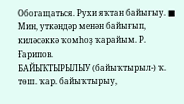Обогащаться. Рухи яҡтан байығыу. ■ Мин, уткәндәр менән байығып, киләсәккә ҡомһоҙ ҡарайым. Р. Ғарипов.
БАЙЫҠТЫРЫЛЫУ (байыҡтырыл-) ҡ. төш. ҡар. байыҡтырыу,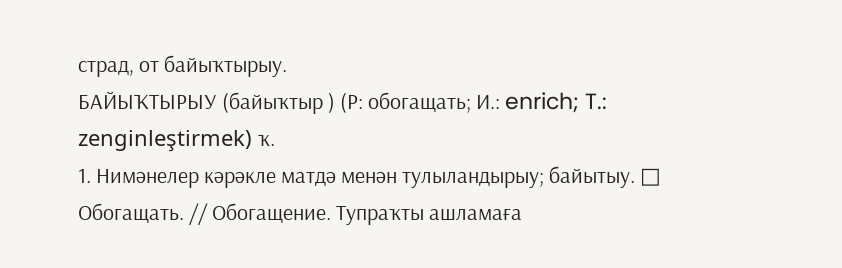страд, от байыҡтырыу.
БАЙЫҠТЫРЫУ (байыҡтыр ) (Р: обогащать; И.: enrich; T.: zenginleştirmek) ҡ.
1. Нимәнелер кәрәкле матдә менән тулыландырыу; байытыу. □ Обогащать. // Обогащение. Тупраҡты ашламаға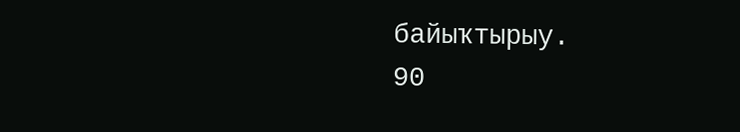байыҡтырыу.
90